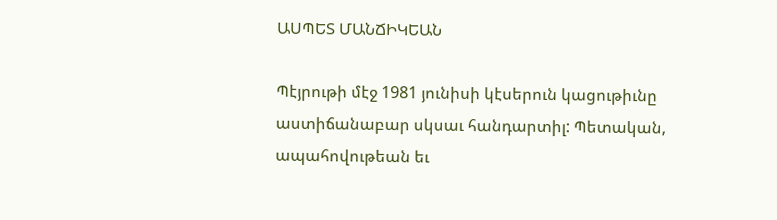ԱՍՊԵՏ ՄԱՆՃԻԿԵԱՆ

Պէյրութի մէջ 1981 յունիսի կէսերուն կացութիւնը աստիճանաբար սկսաւ հանդարտիլ: Պետական, ապահովութեան եւ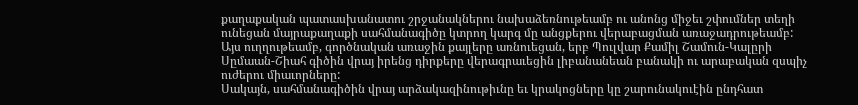քաղաքական պատասխանատու շրջանակներու նախաձեռնութեամբ ու անոնց միջեւ շփումներ տեղի ունեցան մայրաքաղաքի սահմանագիծը կտրող կարգ մը անցքերու վերաբացման առաջադրութեամբ: Այս ուղղութեամբ, գործնական առաջին քայլերը առնուեցան, երբ Պուլվար Քամիլ Շամուն-Կալըրի Սըմաան-Շիահ գիծին վրայ իրենց դիրքերը վերագրաւեցին լիբանանեան բանակի ու արաբական զսպիչ ուժերու միաւորները:
Սակայն, սահմանագիծին վրայ արձակազինութիւնը եւ կրակոցները կը շարունակուէին ընդհատ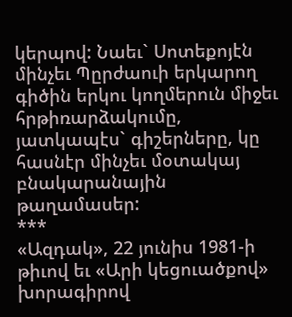կերպով: Նաեւ` Սոտեքոյէն մինչեւ Պըրժաուի երկարող գիծին երկու կողմերուն միջեւ հրթիռարձակումը, յատկապէս` գիշերները, կը հասնէր մինչեւ մօտակայ բնակարանային թաղամասեր:
***
«Ազդակ», 22 յունիս 1981-ի թիւով եւ «Արի կեցուածքով» խորագիրով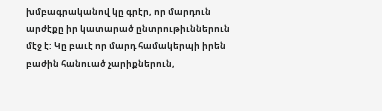խմբագրականով կը գրէր, որ մարդուն արժէքը իր կատարած ընտրութիւններուն մէջ է: Կը բաւէ որ մարդ համակերպի իրեն բաժին հանուած չարիքներուն,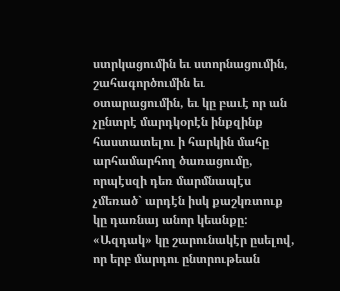ստրկացումին եւ ստորնացումին, շահագործումին եւ օտարացումին, եւ կը բաւէ որ ան չընտրէ մարդկօրէն ինքզինք հաստատելու ի հարկին մահը արհամարհող ծառացումը, որպէսզի դեռ մարմնապէս չմեռած` արդէն իսկ քաշկռտուք կը դառնայ անոր կեանքը:
«Ազդակ» կը շարունակէր ըսելով, որ երբ մարդու ընտրութեան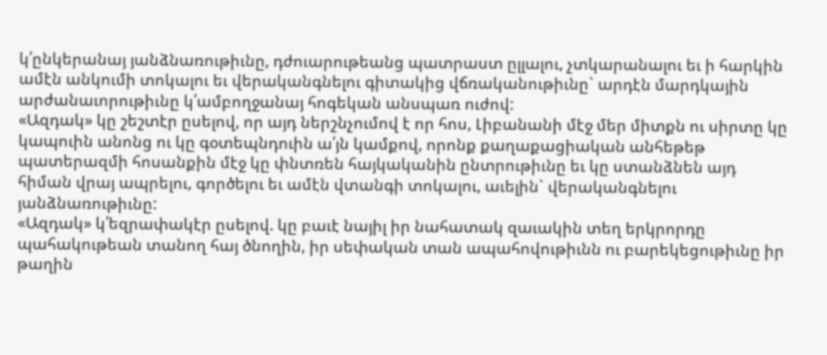կ՛ընկերանայ յանձնառութիւնը, դժուարութեանց պատրաստ ըլլալու, չտկարանալու եւ ի հարկին ամէն անկումի տոկալու եւ վերականգնելու գիտակից վճռականութիւնը` արդէն մարդկային արժանաւորութիւնը կ՛ամբողջանայ հոգեկան անսպառ ուժով:
«Ազդակ» կը շեշտէր ըսելով, որ այդ ներշնչումով է որ հոս, Լիբանանի մէջ մեր միտքն ու սիրտը կը կապուին անոնց ու կը գօտեպնդուին ա՛յն կամքով, որոնք քաղաքացիական անհեթեթ պատերազմի հոսանքին մէջ կը փնտռեն հայկականին ընտրութիւնը եւ կը ստանձնեն այդ հիման վրայ ապրելու, գործելու եւ ամէն վտանգի տոկալու, աւելին` վերականգնելու յանձնառութիւնը:
«Ազդակ» կ՛եզրափակէր ըսելով. կը բաւէ նայիլ իր նահատակ զաւակին տեղ երկրորդը պահակութեան տանող հայ ծնողին, իր սեփական տան ապահովութիւնն ու բարեկեցութիւնը իր թաղին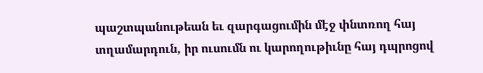պաշտպանութեան եւ զարգացումին մէջ փնտռող հայ տղամարդուն, իր ուսումն ու կարողութիւնը հայ դպրոցով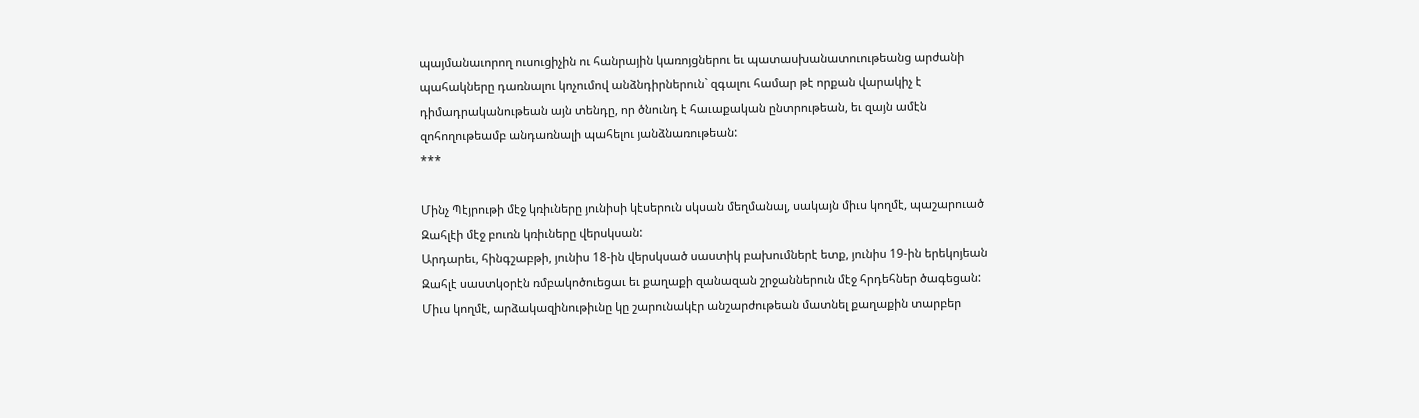պայմանաւորող ուսուցիչին ու հանրային կառոյցներու եւ պատասխանատուութեանց արժանի պահակները դառնալու կոչումով անձնդիրներուն` զգալու համար թէ որքան վարակիչ է դիմադրականութեան այն տենդը, որ ծնունդ է հաւաքական ընտրութեան, եւ զայն ամէն զոհողութեամբ անդառնալի պահելու յանձնառութեան:
***

Մինչ Պէյրութի մէջ կռիւները յունիսի կէսերուն սկսան մեղմանալ, սակայն միւս կողմէ, պաշարուած Զահլէի մէջ բուռն կռիւները վերսկսան:
Արդարեւ, հինգշաբթի, յունիս 18-ին վերսկսած սաստիկ բախումներէ ետք, յունիս 19-ին երեկոյեան Զահլէ սաստկօրէն ռմբակոծուեցաւ եւ քաղաքի զանազան շրջաններուն մէջ հրդեհներ ծագեցան:
Միւս կողմէ, արձակազինութիւնը կը շարունակէր անշարժութեան մատնել քաղաքին տարբեր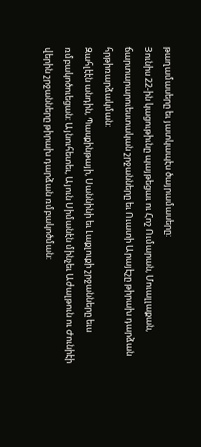թաղամասերը եւ յատկապէս ծայրամասերը:
Յունիս 22-ին կացութիւնը պայթեցաւ ու Հոշ Ումարան, Մուալլաքան, ճարտարարուեստական շրջանները եւ Ուատի Արայէշը թիրախ դարձան հրթիռարձակման:
Զահլէէն անդին, Պասքինթայի, Սաննինի եւ Լաքլուքի շրջանները եւս ռմբակոծուեցան: Այնուհետեւ, Այուն Սիմանէն մինչեւ Աժալթուն ու Ժունիէի վերին շրջանները թիրախ դարձան ռմբակոծման: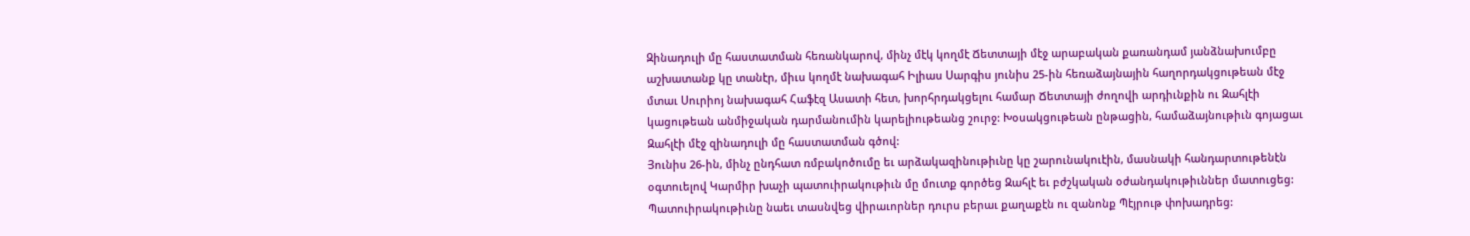Զինադուլի մը հաստատման հեռանկարով, մինչ մէկ կողմէ Ճետտայի մէջ արաբական քառանդամ յանձնախումբը աշխատանք կը տանէր, միւս կողմէ նախագահ Իլիաս Սարգիս յունիս 25-ին հեռաձայնային հաղորդակցութեան մէջ մտաւ Սուրիոյ նախագահ Հաֆէզ Ասատի հետ, խորհրդակցելու համար Ճետտայի ժողովի արդիւնքին ու Զահլէի կացութեան անմիջական դարմանումին կարելիութեանց շուրջ: Խօսակցութեան ընթացին, համաձայնութիւն գոյացաւ Զահլէի մէջ զինադուլի մը հաստատման գծով:
Յունիս 26-ին, մինչ ընդհատ ռմբակոծումը եւ արձակազինութիւնը կը շարունակուէին, մասնակի հանդարտութենէն օգտուելով Կարմիր խաչի պատուիրակութիւն մը մուտք գործեց Զահլէ եւ բժշկական օժանդակութիւններ մատուցեց: Պատուիրակութիւնը նաեւ տասնվեց վիրաւորներ դուրս բերաւ քաղաքէն ու զանոնք Պէյրութ փոխադրեց: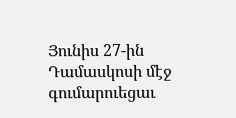Յունիս 27-ին Դամասկոսի մէջ գումարուեցաւ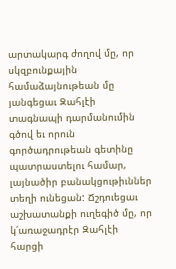արտակարգ ժողով մը, որ սկզբունքային համաձայնութեան մը յանգեցաւ Զահլէի տագնապի դարմանումին գծով եւ որուն գործադրութեան գետինը պատրաստելու համար, լայնածիր բանակցութիւններ տեղի ունեցան: Ճշդուեցաւ աշխատանքի ուղեգիծ մը, որ կ՛առաջադրէր Զահլէի հարցի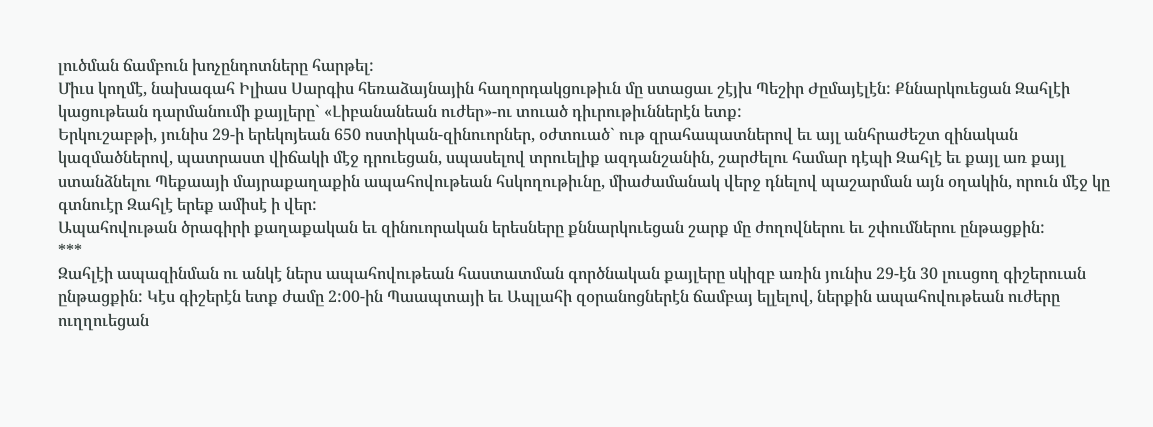լուծման ճամբուն խոչընդոտները հարթել:
Միւս կողմէ, նախագահ Իլիաս Սարգիս հեռաձայնային հաղորդակցութիւն մը ստացաւ շէյխ Պեշիր Ժըմայէլէն: Քննարկուեցան Զահլէի կացութեան դարմանումի քայլերը` «Լիբանանեան ուժեր»-ու տուած դիւրութիւններէն ետք:
Երկուշաբթի, յունիս 29-ի երեկոյեան 650 ոստիկան-զինուորներ, օժտուած` ութ զրահապատներով եւ այլ անհրաժեշտ զինական կազմածներով, պատրաստ վիճակի մէջ դրուեցան, սպասելով տրուելիք ազդանշանին, շարժելու համար դէպի Զահլէ եւ քայլ առ քայլ ստանձնելու Պեքաայի մայրաքաղաքին ապահովութեան հսկողութիւնը, միաժամանակ վերջ դնելով պաշարման այն օղակին, որուն մէջ կը գտնուէր Զահլէ երեք ամիսէ ի վեր:
Ապահովութան ծրագիրի քաղաքական եւ զինուորական երեսները քննարկուեցան շարք մը ժողովներու եւ շփումներու ընթացքին:
***
Զահլէի ապազինման ու անկէ ներս ապահովութեան հաստատման գործնական քայլերը սկիզբ առին յունիս 29-էն 30 լուսցող գիշերուան ընթացքին: Կէս գիշերէն ետք ժամը 2:00-ին Պաապտայի եւ Ապլահի զօրանոցներէն ճամբայ ելլելով, ներքին ապահովութեան ուժերը ուղղուեցան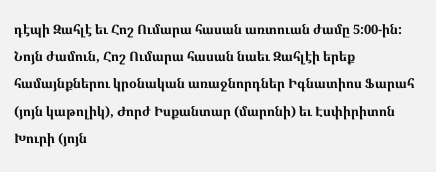դէպի Զահլէ եւ Հոշ Ումարա հասան առտուան ժամը 5:00-ին:
Նոյն ժամուն, Հոշ Ումարա հասան նաեւ Զահլէի երեք համայնքներու կրօնական առաջնորդներ Իգնատիոս Ֆարահ (յոյն կաթոլիկ), Ժորժ Իսքանտար (մարոնի) եւ Էսփիրիտոն Խուրի (յոյն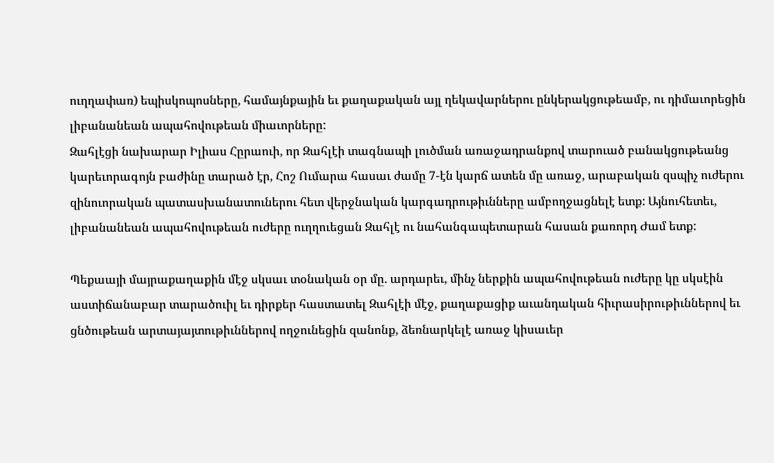ուղղափառ) եպիսկոպոսները, համայնքային եւ քաղաքական այլ ղեկավարներու ընկերակցութեամբ, ու դիմաւորեցին լիբանանեան ապահովութեան միաւորները:
Զահլէցի նախարար Իլիաս Հըրաուի, որ Զահլէի տագնապի լուծման առաջադրանքով տարուած բանակցութեանց կարեւորագոյն բաժինը տարած էր, Հոշ Ումարա հասաւ ժամը 7-էն կարճ ատեն մը առաջ, արաբական զսպիչ ուժերու զինուորական պատասխանատուներու հետ վերջնական կարգադրութիւնները ամբողջացնելէ ետք: Այնուհետեւ, լիբանանեան ապահովութեան ուժերը ուղղուեցան Զահլէ ու նահանգապետարան հասան քառորդ Ժամ ետք:

Պեքաայի մայրաքաղաքին մէջ սկսաւ տօնական օր մը. արդարեւ, մինչ ներքին ապահովութեան ուժերը կը սկսէին աստիճանաբար տարածուիլ եւ դիրքեր հաստատել Զահլէի մէջ, քաղաքացիք աւանդական հիւրասիրութիւններով եւ ցնծութեան արտայայտութիւններով ողջունեցին զանոնք, ձեռնարկելէ առաջ կիսաւեր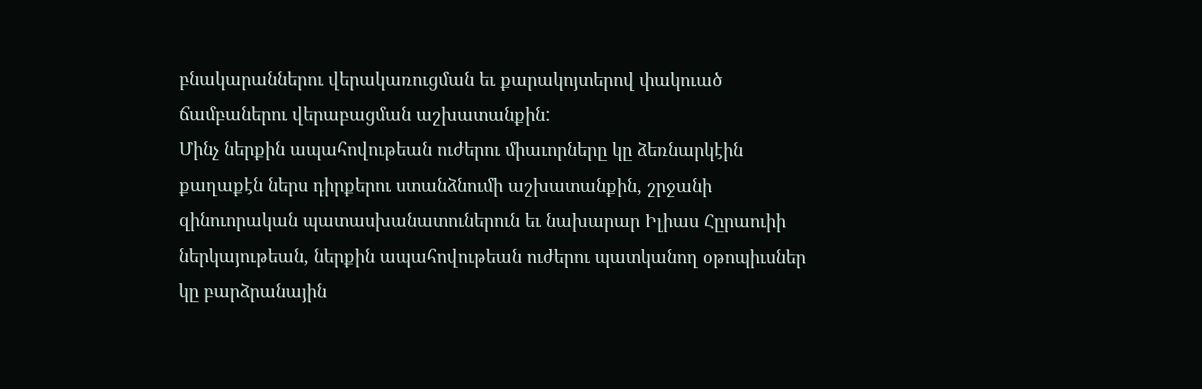բնակարաններու վերակառուցման եւ քարակոյտերով փակուած ճամբաներու վերաբացման աշխատանքին:
Մինչ ներքին ապահովութեան ուժերու միաւորները կը ձեռնարկէին քաղաքէն ներս դիրքերու ստանձնումի աշխատանքին, շրջանի զինուորական պատասխանատուներուն եւ նախարար Իլիաս Հըրաուիի ներկայութեան, ներքին ապահովութեան ուժերու պատկանող օթոպիւսներ կը բարձրանային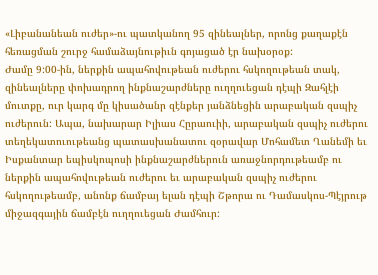«Լիբանանեան ուժեր»-ու պատկանող 95 զինեալներ, որոնց քաղաքէն հեռացման շուրջ համաձայնութիւն գոյացած էր նախօրօք:
Ժամը 9:00-ին, ներքին ապահովութեան ուժերու հսկողութեան տակ, զինեալները փոխադրող ինքնաշարժները ուղղուեցան դէպի Զահլէի մուտքը, ուր կարգ մը կիսածանր զէնքեր յանձնեցին արաբական զսպիչ ուժերուն: Ապա, նախարար Իլիաս Հըրաուիի, արաբական զսպիչ ուժերու տեղեկատուութեանց պատասխանատու զօրավար Մոհամետ Ղանեմի եւ Իսքանտար եպիսկոպոսի ինքնաշարժներուն առաջնորդութեամբ ու ներքին ապահովութեան ուժերու եւ արաբական զսպիչ ուժերու հսկողութեամբ, անոնք ճամբայ ելան դէպի Շթորա ու Դամասկոս-Պէյրութ միջազգային ճամբէն ուղղուեցան Ժամհուր: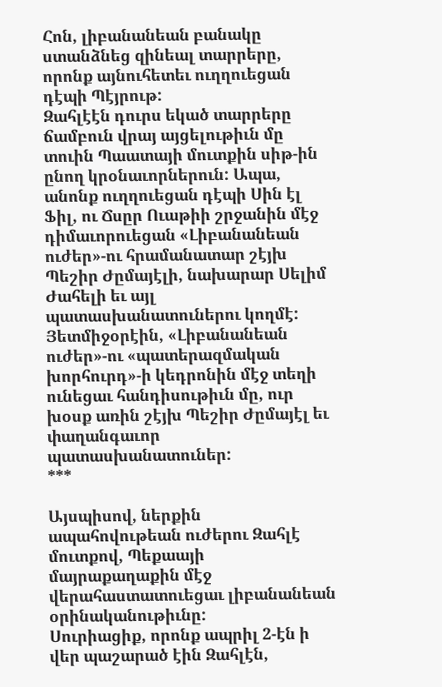Հոն, լիբանանեան բանակը ստանձնեց զինեալ տարրերը, որոնք այնուհետեւ ուղղուեցան դէպի Պէյրութ:
Զահլէէն դուրս եկած տարրերը ճամբուն վրայ այցելութիւն մը տուին Պաատայի մուտքին սիթ-ին ընող կրօնաւորներուն: Ապա, անոնք ուղղուեցան դէպի Սին էլ Ֆիլ, ու Ճսըր Ուաթիի շրջանին մէջ դիմաւորուեցան «Լիբանանեան ուժեր»-ու հրամանատար շէյխ Պեշիր Ժըմայէլի, նախարար Սելիմ Ժահելի եւ այլ պատասխանատուներու կողմէ:
Յետմիջօրէին, «Լիբանանեան ուժեր»-ու «պատերազմական խորհուրդ»-ի կեդրոնին մէջ տեղի ունեցաւ հանդիսութիւն մը, ուր խօսք առին շէյխ Պեշիր Ժըմայէլ եւ փաղանգաւոր պատասխանատուներ:
***

Այսպիսով, ներքին ապահովութեան ուժերու Զահլէ մուտքով, Պեքաայի մայրաքաղաքին մէջ վերահաստատուեցաւ լիբանանեան օրինականութիւնը:
Սուրիացիք, որոնք ապրիլ 2-էն ի վեր պաշարած էին Զահլէն,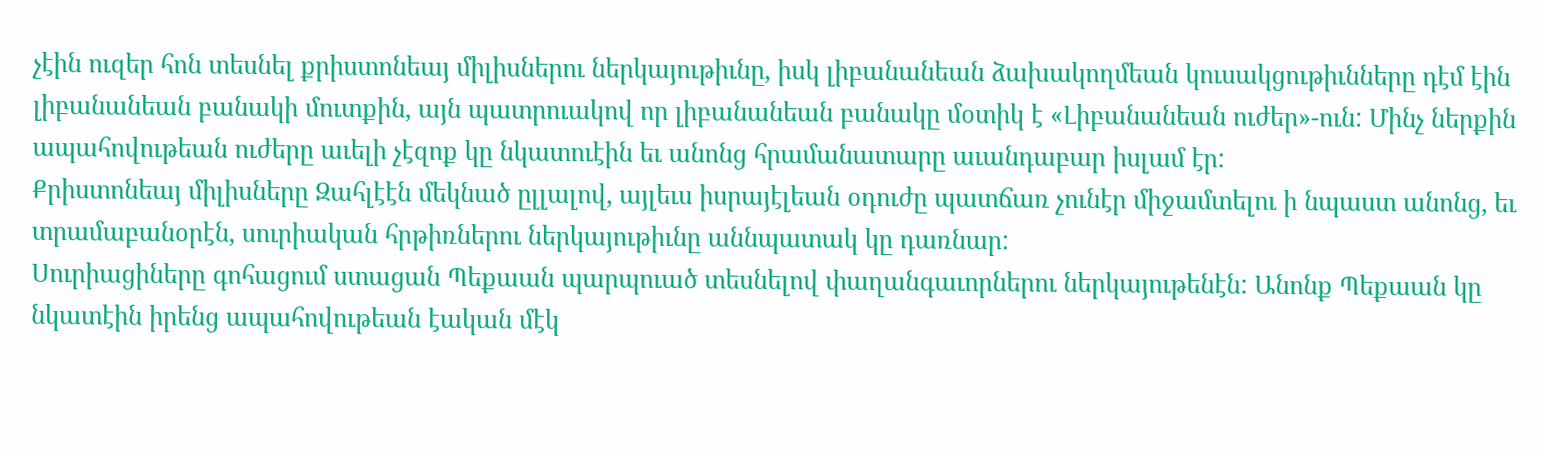չէին ուզեր հոն տեսնել քրիստոնեայ միլիսներու ներկայութիւնը, իսկ լիբանանեան ձախակողմեան կուսակցութիւնները դէմ էին լիբանանեան բանակի մուտքին, այն պատրուակով որ լիբանանեան բանակը մօտիկ է «Լիբանանեան ուժեր»-ուն: Մինչ ներքին ապահովութեան ուժերը աւելի չէզոք կը նկատուէին եւ անոնց հրամանատարը աւանդաբար իսլամ էր:
Քրիստոնեայ միլիսները Զահլէէն մեկնած ըլլալով, այլեւս իսրայէլեան օդուժը պատճառ չունէր միջամտելու ի նպաստ անոնց, եւ տրամաբանօրէն, սուրիական հրթիռներու ներկայութիւնը աննպատակ կը դառնար:
Սուրիացիները գոհացում ստացան Պեքաան պարպուած տեսնելով փաղանգաւորներու ներկայութենէն: Անոնք Պեքաան կը նկատէին իրենց ապահովութեան էական մէկ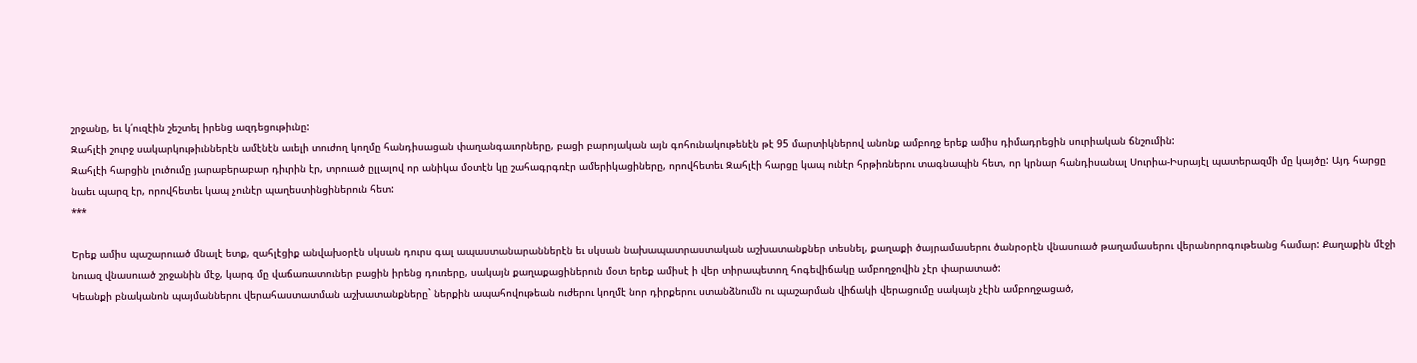շրջանը, եւ կ՛ուզէին շեշտել իրենց ազդեցութիւնը:
Զահլէի շուրջ սակարկութիւններէն ամէնէն աւելի տուժող կողմը հանդիսացան փաղանգաւորները, բացի բարոյական այն գոհունակութենէն թէ 95 մարտիկներով անոնք ամբողջ երեք ամիս դիմադրեցին սուրիական ճնշումին:
Զահլէի հարցին լուծումը յարաբերաբար դիւրին էր, տրուած ըլլալով որ անիկա մօտէն կը շահագրգռէր ամերիկացիները, որովհետեւ Զահլէի հարցը կապ ունէր հրթիռներու տագնապին հետ, որ կրնար հանդիսանալ Սուրիա-Իսրայէլ պատերազմի մը կայծը: Այդ հարցը նաեւ պարզ էր, որովհետեւ կապ չունէր պաղեստինցիներուն հետ:
***

Երեք ամիս պաշարուած մնալէ ետք, զահլէցիք անվախօրէն սկսան դուրս գալ ապաստանարաններէն եւ սկսան նախապատրաստական աշխատանքներ տեսնել, քաղաքի ծայրամասերու ծանրօրէն վնասուած թաղամասերու վերանորոգութեանց համար: Քաղաքին մէջի նուազ վնասուած շրջանին մէջ, կարգ մը վաճառատուներ բացին իրենց դուռերը, սակայն քաղաքացիներուն մօտ երեք ամիսէ ի վեր տիրապետող հոգեվիճակը ամբողջովին չէր փարատած:
Կեանքի բնականոն պայմաններու վերահաստատման աշխատանքները` ներքին ապահովութեան ուժերու կողմէ նոր դիրքերու ստանձնումն ու պաշարման վիճակի վերացումը սակայն չէին ամբողջացած,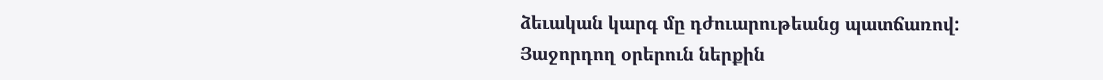ձեւական կարգ մը դժուարութեանց պատճառով:
Յաջորդող օրերուն ներքին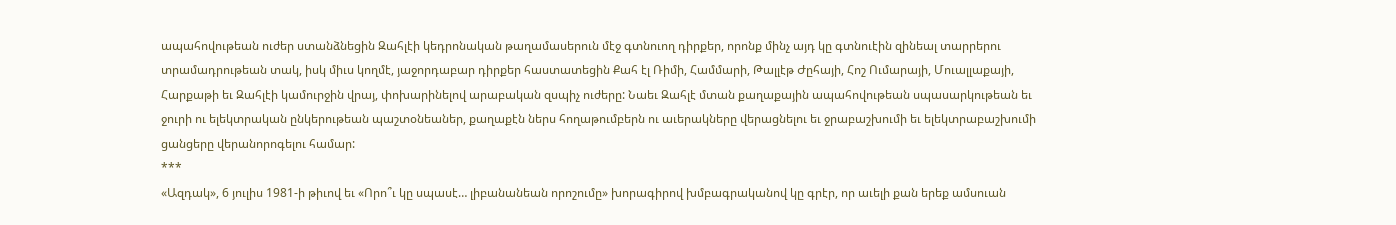ապահովութեան ուժեր ստանձնեցին Զահլէի կեդրոնական թաղամասերուն մէջ գտնուող դիրքեր, որոնք մինչ այդ կը գտնուէին զինեալ տարրերու տրամադրութեան տակ, իսկ միւս կողմէ, յաջորդաբար դիրքեր հաստատեցին Քահ էլ Ռիմի, Համմարի, Թալլէթ Ժըհայի, Հոշ Ումարայի, Մուալլաքայի, Հարքաթի եւ Զահլէի կամուրջին վրայ, փոխարինելով արաբական զսպիչ ուժերը: Նաեւ Զահլէ մտան քաղաքային ապահովութեան սպասարկութեան եւ ջուրի ու ելեկտրական ընկերութեան պաշտօնեաներ, քաղաքէն ներս հողաթումբերն ու աւերակները վերացնելու եւ ջրաբաշխումի եւ ելեկտրաբաշխումի ցանցերը վերանորոգելու համար:
***
«Ազդակ», 6 յուլիս 1981-ի թիւով եւ «Որո՞ւ կը սպասէ… լիբանանեան որոշումը» խորագիրով խմբագրականով կը գրէր, որ աւելի քան երեք ամսուան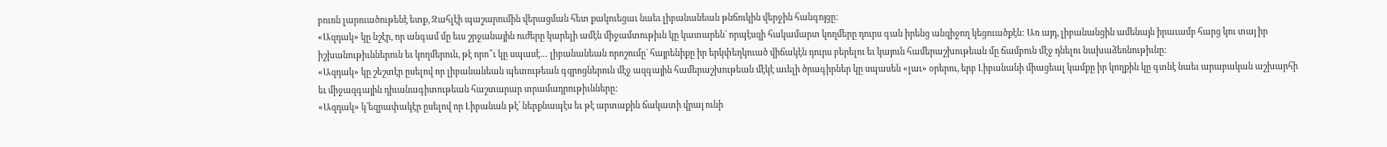բուռն լարուածութենէ ետք, Զահլէի պաշարումին վերացման հետ քակուեցաւ նաեւ լիբանանեան թնճուկին վերջին հանգոյցը:
«Ազդակ» կը նշէր, որ անգամ մը եւս շրջանային ուժերը կարելի ամէն միջամտութիւն կը կատարեն` որպէսզի հակամարտ կողմերը դուրս գան իրենց անզիջող կեցուածքէն: Առ այդ, լիբանանցին ամենայն իրաւամբ հարց կու տայ իր իշխանութիւններուն եւ կողմերուն, թէ որո՞ւ կը սպասէ… լիբանանեան որոշումը` հայրենիքը իր երկփեղկուած վիճակէն դուրս բերելու եւ կայուն համերաշխութեան մը ճամբուն մէջ դնելու նախաձեռնութիւնը:
«Ազդակ» կը շեշտէր ըսելով որ լիբանանեան պետութեան գզրոցներուն մէջ ազգային համերաշխութեան մէկէ աւելի ծրագիրներ կը սպասեն «լաւ» օրերու, երբ Լիբանանի միացեալ կամքը իր կողքին կը գտնէ նաեւ արաբական աշխարհի եւ միջազգային դիւանագիտութեան հաշտարար տրամադրութիւնները:
«Ազդակ» կ՛եզրափակէր ըսելով որ Լիբանան թէ՛ ներքնապէս եւ թէ արտաքին ճակատի վրայ ունի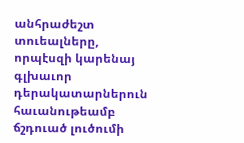անհրաժեշտ տուեալները, որպէսզի կարենայ գլխաւոր դերակատարներուն հաւանութեամբ ճշդուած լուծումի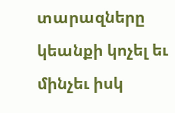տարազները կեանքի կոչել եւ մինչեւ իսկ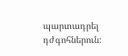պարտադրել դժգոհներուն: